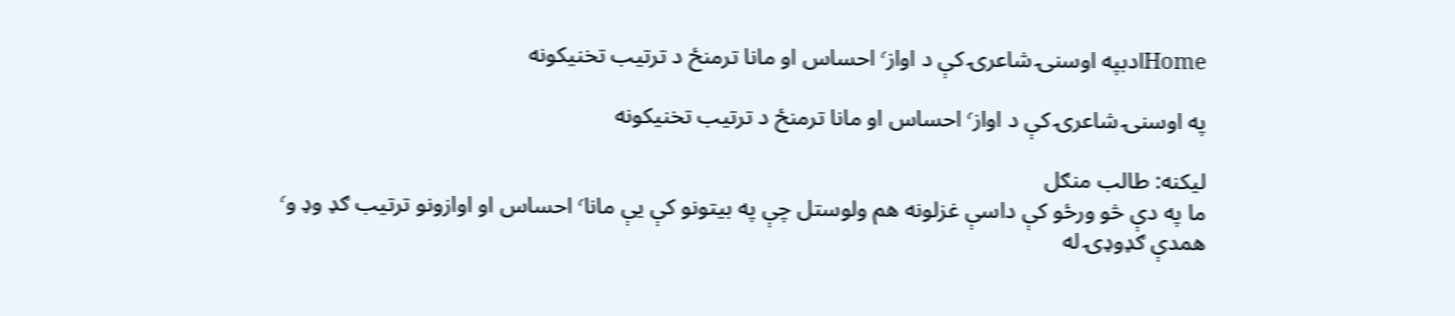Homeادبپه اوسنۍ شاعرۍ کې د اواز٬ احساس او مانا ترمنځ د ترتیب تخنیکونه

په اوسنۍ شاعرۍ کې د اواز٬ احساس او مانا ترمنځ د ترتیب تخنیکونه

لیکنه: طالب منګل
ما په دې څو ورځو کې داسې غزلونه هم ولوستل چې په بیتونو کې یې مانا٬ احساس او اوازونو ترتیب ګډ وډ و٬ همدې ګډوډۍ له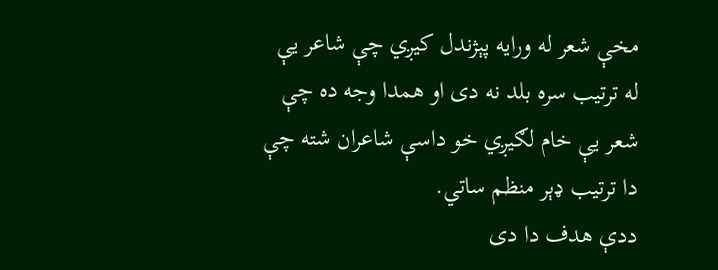مخې شعر له ورایه پېژندل کیږي چې شاعر یې له ترتیب سره بلد نه دی او همدا وجه ده چې شعر یې خام لګیږي خو داسې شاعران شته چې دا ترتیب ډېر منظم ساتي.
ددې هدف دا دی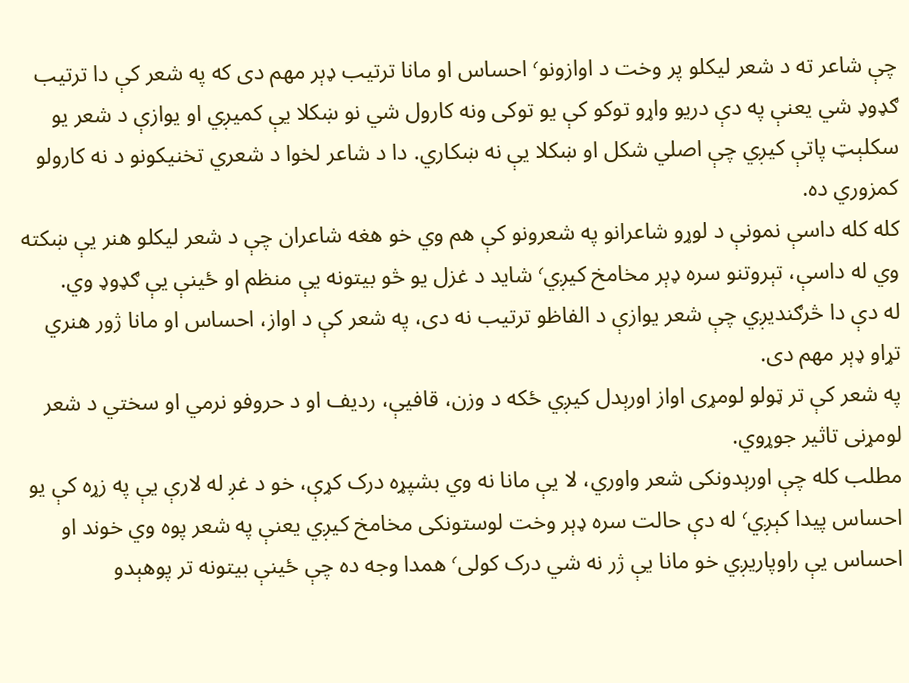چې شاعر ته د شعر لیکلو پر وخت د اوازونو٬ احساس او مانا ترتیب ډېر مهم دی که په شعر کې دا ترتیب ګډوډ شي یعنې په دې دریو واړو توکو کې یو توکی ونه کارول شي نو ښکلا یې کمیږي او یوازې د شعر یو سکلېټ پاتې کیږي چې اصلي شکل او ښکلا یې نه ښکاري. دا د شاعر لخوا د شعري تخنیکونو د نه کارولو کمزوري ده.
کله کله داسې نمونې د لوړو شاعرانو په شعرونو کې هم وي خو هغه شاعران چې د شعر لیکلو هنر یې ښکته وي له داسې، تېروتنو سره ډېر مخامخ کیږي٬ شاید د غزل یو څو بیتونه یې منظم او ځینې یې ګډوډ وي.
له دې دا څرګندیږي چې شعر یوازې د الفاظو ترتیب نه دی، په شعر کې د اواز، احساس او مانا ژور هنري تړاو ډېر مهم دی.
په شعر کې تر ټولو لومړی اواز اورېدل کیږي ځکه د وزن، قافیې، ردیف او د حروفو نرمي او سختي د شعر لومړنی تاثیر جوړوي.
مطلب کله چې اورېدونکی شعر واوري، لا یې مانا نه وي بشپړه درک کړې، خو د غږ له لارې یې په زړه کې یو احساس پیدا کېږي٬ له دې حالت سره ډېر وخت لوستونکی مخامخ کیږي یعنې په شعر پوه وي خوند او احساس یې راوپاریږي خو مانا یې ژر نه شي درک کولی٬ همدا وجه ده چې ځینې بیتونه تر پوهېدو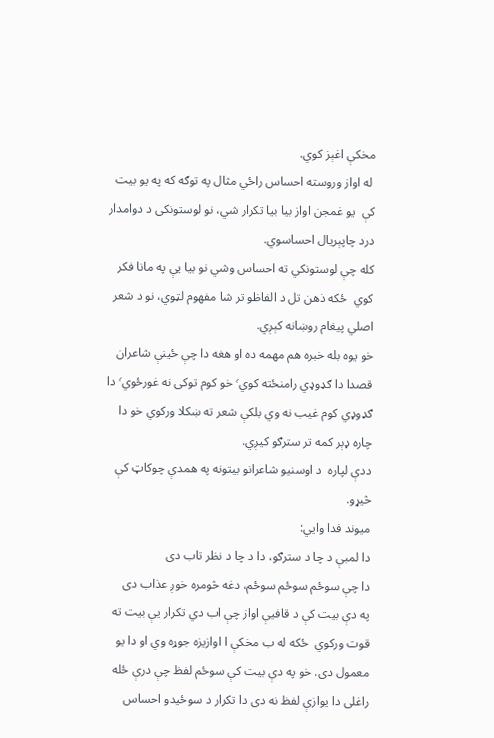مخکې اغېز کوي.
 له اواز وروسته احساس راځي مثال په توګه که په یو بیت کې  یو غمجن اواز بیا بیا تکرار شي، نو لوستونکی د دوامدار درد چاپېریال احساسوي.
کله چې لوستونکي ته احساس وشي نو بیا یې په مانا فکر کوي  ځکه ذهن تل د الفاظو تر شا مفهوم لټوي، نو د شعر اصلي پیغام روښانه کېږي.
خو یوه بله خبره هم مهمه ده او هغه دا چې ځینې شاعران قصدا دا ګډوډي رامنځته کوي٬ خو کوم توکی نه غورځوي٬ دا ګډوډي کوم غیب نه وي بلکې شعر ته ښکلا ورکوي خو دا چاره ډېر کمه تر سترګو کیږي.
ددې لپاره  د اوسنیو شاعرانو بیتونه په همدې چوکاټ کې څیړو.
میوند فدا وایي:
دا لمبې د چا د سترګو، دا د چا د نظر تاب دی
دا چې سوځم سوځم سوځم، دغه څومره خوږ عذاب دی
په دې بیت کې د قافیې اواز چې اب دي تکرار یې بیت ته قوت ورکوي  ځکه له ب مخکې ا اوازیزه جوړه وي او دا یو معمول دی. خو په دې بیت کې سوځم لفظ چې درې ځله راغلی دا یوازې لفظ نه دی دا تکرار د سوځیدو احساس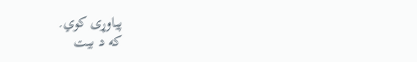پیاوړی کوي.
که د بیت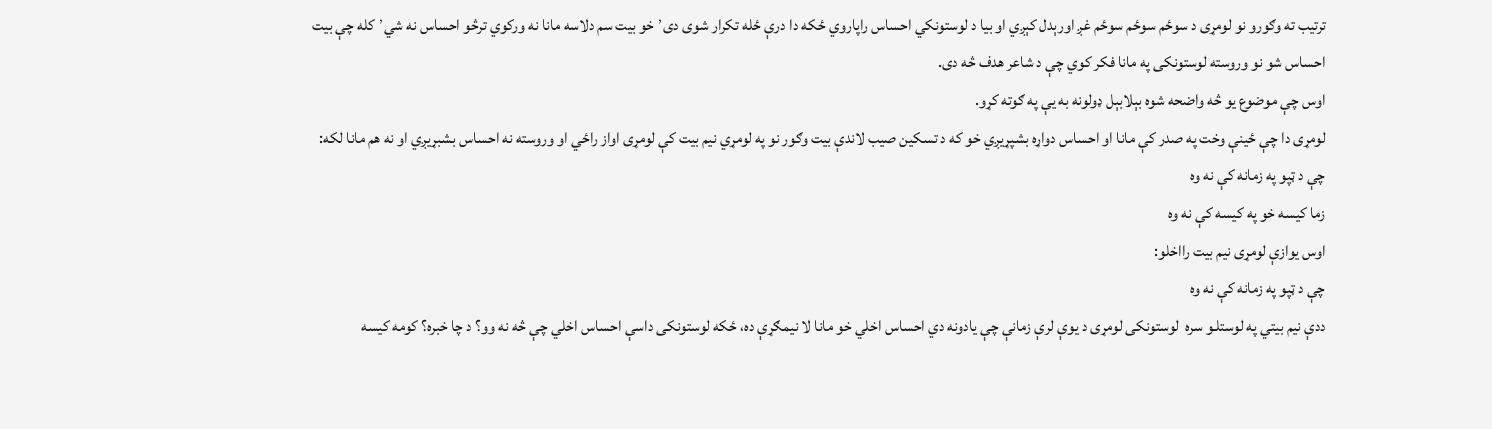ترتیب ته وګورو نو لومړی د سوځم سوځم سوځم غږ اورېدل کېږي او بیا د لوستونکي احساس راپاروي ځکه دا درې ځله تکرار شوی دی٬ خو بیت سم دلاسه مانا نه ورکوي ترڅو احساس نه شي٬ کله چې بیت احساس شو نو وروسته لوستونکی په مانا فکر کوي چې د شاعر هدف څه دی.
اوس چې موضوع یو څه واضحه شوه بېلابېل ډولونه به یې په ګوته کړو.
لومړی دا چې ځینې وخت په صدر کې مانا او احساس دواړه بشپړیږي خو که د تسکین صیب لاندې بیت وګور نو په لومړي نیم بیت کې لومړی اواز راځي او وروسته نه احساس بشبړیږي او نه هم مانا لکه:
چې د ټپو په زمانه کې نه وه
زما کيسه خو په کيسه کې نه وه
اوس یوازې لومړی نیم بیت رااخلو:
چې د ټپو په زمانه کې نه وه
ددې نیم بیتي په لوستلـو سره  لوستونکی لومړی د یوې لرې زمانې چې یادونه دي احساس اخلي خو مانا لا نیمګړې ده، ځکه لوستونکی داسې احساس اخلي چې څه نه وو؟ د چا خبره؟ کومه کیسه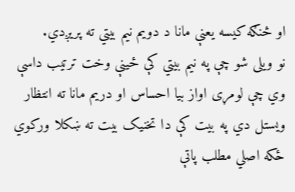او څنګه کیسه یعنې مانا د دویم نیم بیتي ته پریږدي.
نو ویلی شو چې په نیم بیتي کې ځینې وخت ترتیب داسې وي چې لومړی اواز بیا احساس او دریم مانا ته انتظار ویستل دي په بیت کې دا تخنیک بیت ته ښکلا ورکوي ځکه اصلي مطلب پاتې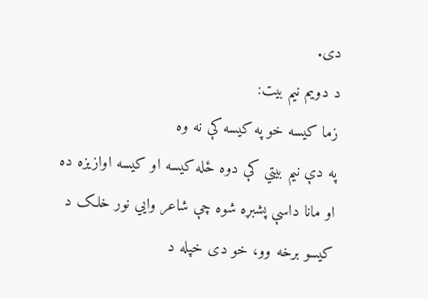دی.
د دویم نیم بیت:
زما کيسه خو په کيسه کې نه وه
په دې نیم بیتي کې دوه ځله کیسه او کیسه اوازیزه ده او مانا داسې پشبړه شوه چې شاعر وایي نور خلک د کیسو برخه وو، خو دی خپله د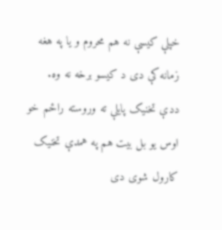خپلې کیسې نه هم محروم و یا په هغه زمانه کې دی د کیسو برخه نه وه.
ددې تخنیک پایلې ته وروسته راځم خو اوس یو بل بیت هم په همدې تخنیک کارول شوی دی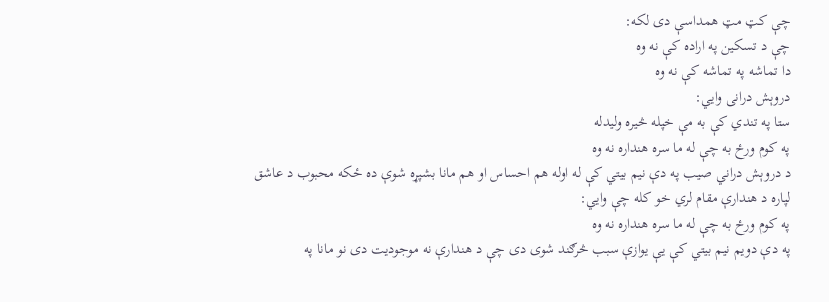چې کټ مټ همداسې دی لکه:
چې د تسکين په اراده کې نه وه
دا تماشه په تماشه کې نه وه
دروېش درانی وایي:
ستا په تندي کې به مې خپله څیره ولیدله
په کوم ورځ به چې له ما سره هنداره نه وه
د دروېش دراني صیب په دې نیم بیتي کې له اوله هم احساس او هم مانا بشپړه شوې ده ځکه محبوب د عاشق لپاره د هندارې مقام لري خو کله چې وایي:
په کوم ورځ به چې له ما سره هنداره نه وه
په دې دویم نیم بیتي کې یې یوازې سبب څرګند شوی دی چې د هندارې نه موجودیت دی نو مانا په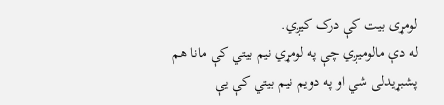لومړی بیت کې درک کیږي.
له دې مالومیږي چې په لومړي نیم بیتي کې مانا هم پشبړیدلی شي او په دویم نیم بیتي کې یې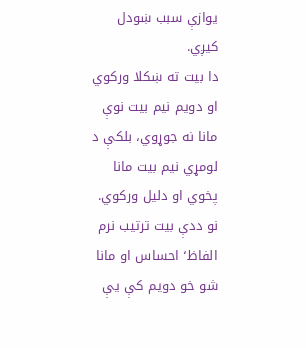یوازې سبب ښودل کیږي.
دا بیت ته ښکلا ورکوي او دویم نیم بیت نوې مانا نه جوړوي، بلکې د لومړي نیم بیت مانا پخوي او دلیل ورکوي.
نو ددې بیت ترتیب نرم الفاظ٬ احساس او مانا شو خو دویم کې یې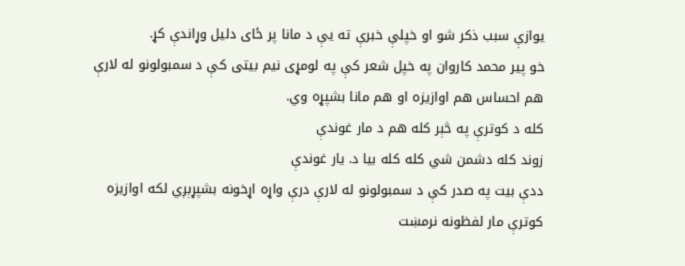یوازې سبب ذکر شو او خپلې خبرې ته یې د مانا پر ځای دلیل وړاندې کړ.
خو پیر محمد کاروان په خپل شعر کې په لومړی نیم بیتی کې د سمبولونو له لارې هم احساس هم اوازیزه او هم مانا بشپړه وي.
کله د کوترې په څېر کله هم د مار غوندې
زوند کله دشمن شي کله کله بیا د. یار غوندې
ددې بیت په صدر کې د سمبولونو له لارې درې واړه اړخونه بشپړېږي لکه اوازیزه کوترې مار لفظونه نرمښت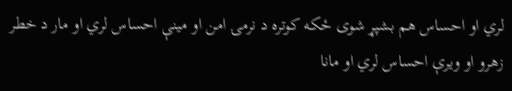لري او احساس هم بشپړ شوی ځکه کوتره د نرمۍ امن او مینې احساس لري او مار د خطر زهرو او ویرې احساس لري او مانا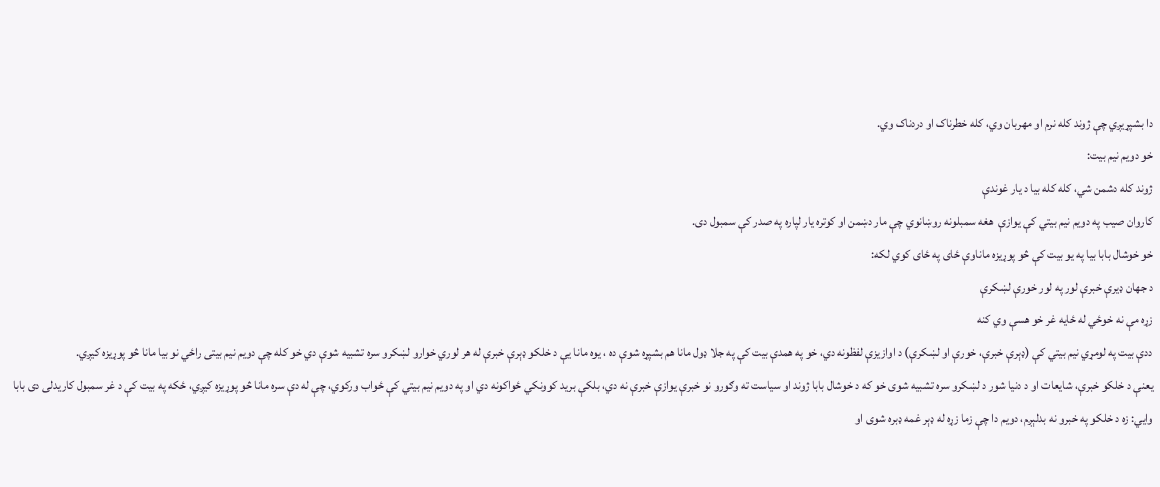دا بشپړیږي چې ژوند کله نرم او مهربان وي، کله خطرناک او دردناک وي.
خو دویم نیم بیت:
ژوند کله دشمن شي، کله کله بیا د یار غوندې
کاروان صیب په دویم نیم بیتي کې یوازې  هغه سمبلونه روښانوي چې مار دښمن او کوتره یار لپاره په صدر کې سمبول دی.
خو خوشال بابا بیا په یو بیت کې څو پوړیزه ماناوې ځای په ځای کوي لکه:
د جهان ډیرې خبرې لور په لور خورې لښکرې
زړه مې نه خوځي له ځایه غر خو هسې وي کنه
ددې بیت په لومړي نیم بیتي کې (ډېرې خبرې، خورې او لښکرې) د اوازیزې لفظونه دي، خو په همدې بیت کې په جلا ډول مانا هم بشپړه شوې ده ، یوه مانا یې د خلکو ډېرې خبرې له هر لوري خوارو لښکرو سره تشبیه شوې دي خو کله چې دویم نیم بیتی راځي نو بیا مانا څو پوړیزه کیږي.
یعنې د خلکو خبرې، شایعات او د دنیا شور د لښکرو سره تشبیه شوی خو که د خوشال بابا ژوند او سیاست ته وګورو نو خبرې یوازې خبرې نه دي، بلکې برید کوونکي ځواکونه دي او په دویم نیم بیتي کې ځواب ورکوي، چې له دې سره مانا څو پوړیزه کیږي، ځکه په بیت کې د غر سمبول کاریدلی دی بابا وایي: زه د خلکو په خبرو نه بدلېږم، دویم دا چې زما زړه له ډېر غمه ډبره شوی او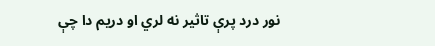نور درد پرې تاثیر نه لري او دریم دا چې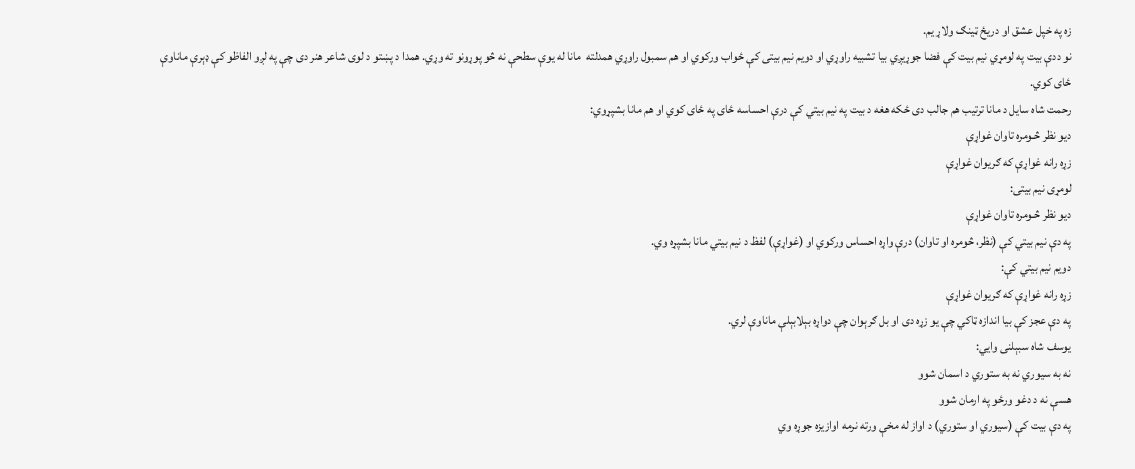زه په خپل عشق او دریځ ټینګ ولاړ یم.
نو ددې بیت په لومړي نیم بیت کې فضا جوړیږي بیا تشبیه راوړي او دویم نیم بیتی کې ځواب ورکوي او هم سمبول راوړي همدلته  مانا له یوې سطحې نه څو پوړونو ته وړي. همدا د پښتو د لوی شاعر هنر دی چې په لږو الفاظو کې ډېرې ماناوې ځای کوي.
رحمت شاه سایل د مانا ترتیب هم جالب دی ځکه هغه د بیت په نیم بیتي کې درې احساسه ځای په ځای کوي او هم مانا بشپړوي:
ديو نظر څـومره تاوان غواړې
زړه رانه غواړې که ګريوان غواړې
لومړی نیم بیتی:
ديو نظر څـومره تاوان غواړې
په دې نیم بیتي کې (نظر، څومره او تاوان) درې واړه احساس ورکوي او (غواړې) لفظ د نیم بیتي مانا بشپړه وي.
دویم نیم بیتي کې:
زړه رانه غواړې که ګريوان غواړې
په دې عجز کې بیا اندازه ټاکي چې یو زړه دی او بل ګرېوان چې دواړه بېلابېلې ماناوې لري.
یوسف شاه سبېلنی وایي:
نه به سيوري نه به ستوري د اسمان شوو
هسې نه د دغو ورځو په ارمان شوو
په دې بیت کې (سیوري او ستوري) د اواز له مخې ورته نرمه اوازیزه جوړه وي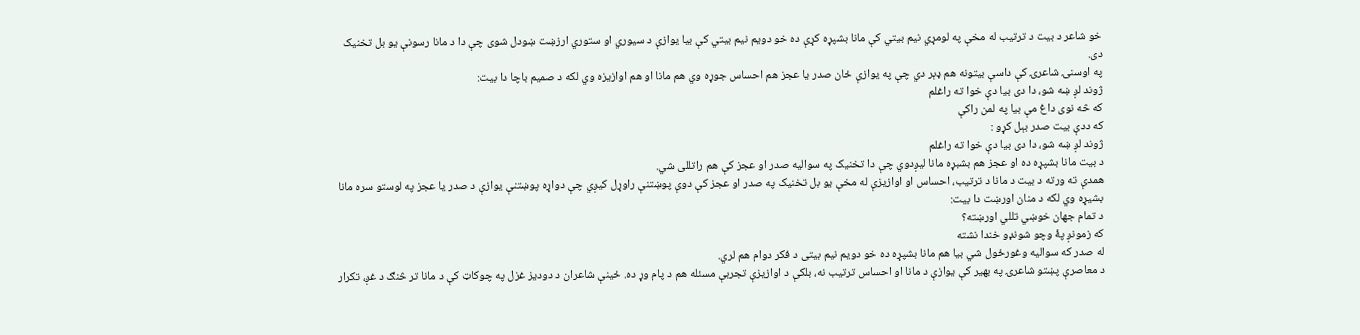خو شاعر د بیت د ترتیب له مخې په لومړي نیم بیتي کې مانا بشپړه کړې ده خو دویم نیم بیتي کې بیا یوازې د سیوري او ستوري ارزښت ښودل شوی چې دا د مانا رسونې یو بل تخنیک دی.
په اوسنۍ شاعرۍ کې داسې بیتونه هم ډېر دي چې په یوازې ځان صدر یا عجز هم احساس جوړه وي هم مانا او هم اوازیزه وي لکه د صمیم باچا دا بیت:
ژوند لږ ښه شو، دا دی بیا دې خوا ته راغلم
که څه نوی داغ مې بیا په لمن راکې
که ددې بیت صدر بېل کړو :
ژوند لږ ښه شو، دا دی بیا دې خوا ته راغلم
د بیت مانا بشپړه ده او عجز هم بشبړه مانا لیږدوي چې دا تخنیک په سوالیه صدر او عجز کې هم راتللی شي.
همدې ته ورته د بیت د مانا د ترتیب، احساس او اوازیزې له مخې یو بل تخنیک په صدر او عجز کې دوې پوښتنې راوړل کیږي چې دواړه پوښتنې یوازې د صدر یا عجز په لوستو سره مانا بشيړه وي لکه د منان اورښت دا بیت:
د تمام جهان خوښي تللي اورښته؟
که زمونږ پۀ وچو شونډو خندا نشته
له صدر که سوالیه وغورځول شي بیا هم مانا بشپړه ده خو دویم نیم بیتی د فکر دوام هم لري.
د معاصرې پښتو شاعرۍ په بهیر کې یوازې د مانا او احساس ترتیب نه، بلکې د اوازیزې تجربې مسئله هم د پام وړ ده. ځینې شاعران د دودیز غزل په چوکاټ کې د مانا تر څنګ د غږ، تکرار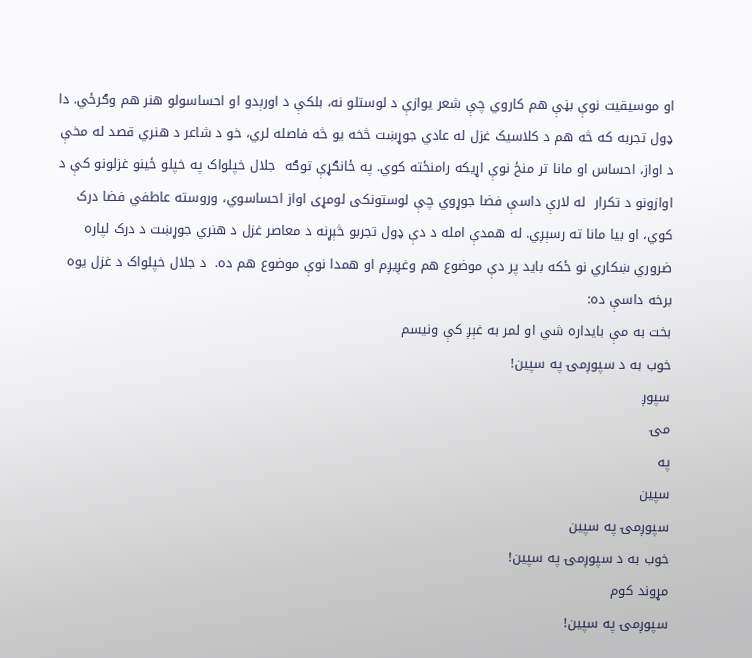او موسیقیت نوې بڼې هم کاروي چې شعر یوازې د لوستلو نه، بلکې د اورېدو او احساسولو هنر هم وګرځي. دا ډول تجربه که څه هم د کلاسیک غزل له عادي جوړښت څخه یو څه فاصله لري، خو د شاعر د هنري قصد له مخې د اواز، احساس او مانا تر منځ نوې اړیکه رامنځته کوي. په ځانګړې توګه  جلال خپلواک په خپلو ځینو غزلونو کې د اوازونو د تکرار  له لارې داسې فضا جوړوي چې لوستونکی لومړی اواز احساسوي، وروسته عاطفي فضا درک کوي، او بیا مانا ته رسېږي. له همدې امله د دې ډول تجربو څېړنه د معاصر غزل د هنري جوړښت د درک لپاره ضروري ښکاري نو ځکه باید پر دې موضوع هم وغږیږم او همدا نوې موضوع هم ده.  د جلال خپلواک د غزل یوه برخه داسې ده:
بخت به مې بایداره شي او لمر به غېږ کې ونیسم
خوب به د سپوږمۍ په سپین!
سپوږ
مۍ
په
سپین
سپوږمۍ په سپین
خوب به د سپوږمۍ په سپین!
مړوند کوم
سپوږمۍ په سپین!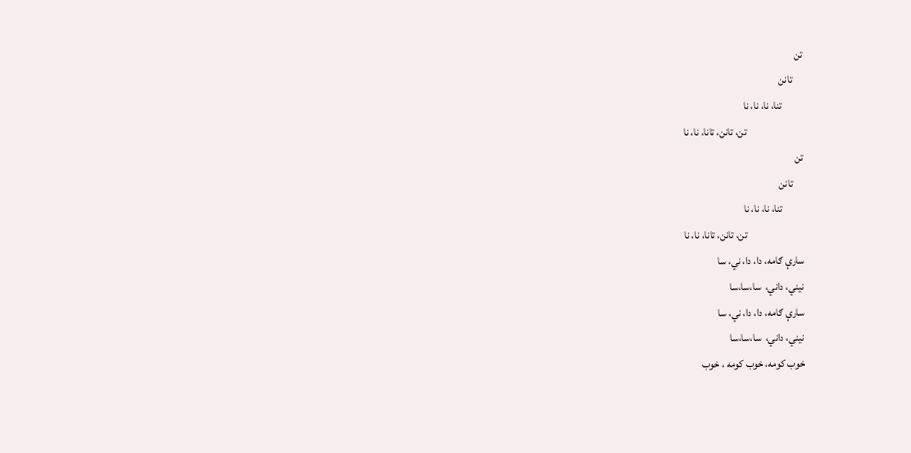تن
     تانن
          تنا، نا، نا، نا
                           تن، تانن، تانا، نا، نا
تن
     تانن
          تنا، نا، نا، نا
                           تن، تانن، تانا، نا، نا
سارې ګامه، دا، دا، ني، سا
نیني، داني،  سا،سا،سا
سارې ګامه، دا، دا، ني، سا
نیني، داني،  سا،سا،سا
خوب کومه، خوب کومه ، خوب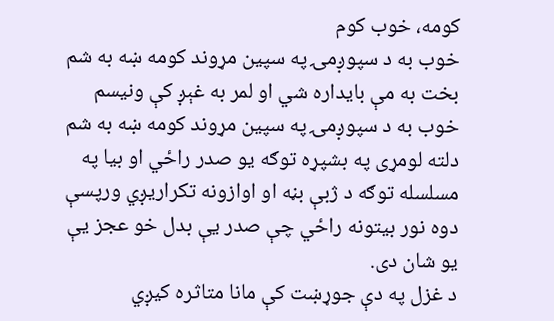کومه، خوب کوم
خوب به د سپوږمۍ په سپین مړوند کومه ښه به شم
بخت به مې بایداره شي او لمر به غېږ کې ونیسم
خوب به د سپوږمۍ په سپین مړوند کومه ښه به شم
دلته لومړی په بشپړه توګه یو صدر راځي او بیا په مسلسله توګه د ژبې بڼه او اوازونه تکراریږي ورپسې دوه نور بیتونه راځي چې صدر یې بدل خو عجز یې یو شان دی.
د غزل په دې جوړښت کې مانا متاثره کیږي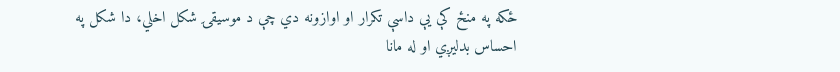ځکه په منځ کې یې داسې تکرار او اوازونه دي چې د موسیقۍ شکل اخلي، دا شکل په احساس بدلیږي او له مانا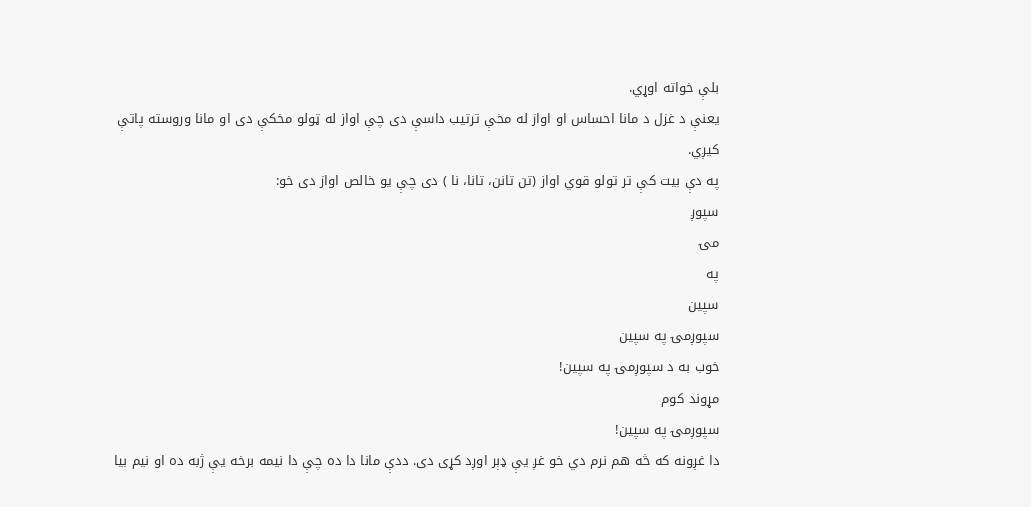بلې خواته اوړي.
یعنې د غزل د مانا احساس او اواز له مخې ترتیب داسې دی چې اواز له ټولو مخکې دی او مانا وروسته پاتې کیږي.
په دې بیت کې تر تولو قوي اواز (تن تانن، تانا، نا ) دی چې یو خالص اواز دی خو:
سپوږ
مۍ
په
سپین
سپوږمۍ په سپین
خوب به د سپوږمۍ په سپین!
مړوند کوم
سپوږمۍ په سپین!
دا غږونه که څه هم نرم دي خو غږ یې ‌ډېر اوږد کړی دی. ددې مانا دا ده چې دا نیمه برخه یې ژبه ده او نیم بیا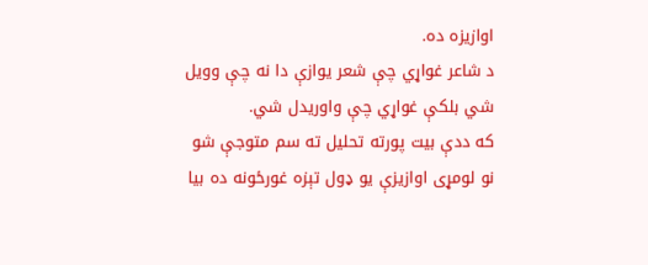اوازیزه ده.
د شاعر غواړي چې شعر یوازې دا نه چې وویل شي بلکې غواړي چې واوریدل شي.
که ددې بیت پورته تحلیل ته سم متوجې شو نو لومړی اوازیزې یو ډول تېزه غورځونه ده بیا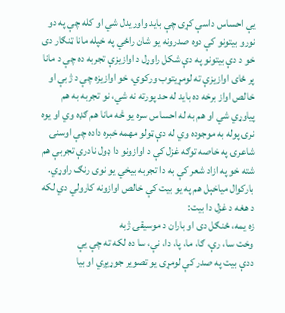یې احساس داسې کړی چې باید واوریدل شي او کله چې په دو نورو بیتونو کې دوه صدرونه یو شان راځي په خپله مانا ټنګار دی خو د دې بیتونو په دې شکل راوړل د اوازیزې تجربه ده چې د مانا پر ځای اوازیزې ته لومړیتوب ورکوي، خو اوازیزه چې د ژبې او خالص اواز برخه ده باید له حد پورته نه شي، نو تجربه به هم پیاوړي شي او هم به له احساس سره یو څه مانا هم ګډه وي او یوه نرۍ پوله به موجوده وي له دې ټولو مهمه خبره داده چې اوسنۍ شاعرۍ په خاصه توګه غزل کې د اوازونو دا ډول نادرې تجربې هم شته خو په ازاد شعر کې به دا تجربه بیخي یو نوی رنګ راوړي.
بارکوال میاخېل هم په یو بیت کې خالص اوازونه کارولي دي لکه د هغه د غزل دا بیت:
زه یمه، ځنګل دی او باران د موسیقۍ ژبه
وخت سا، رې، ګا، ما، پا، دا، نې، سا ده لکه ته چې یې
ددې بیت په صدر کې لومړی یو تصویر جوړیږي او بیا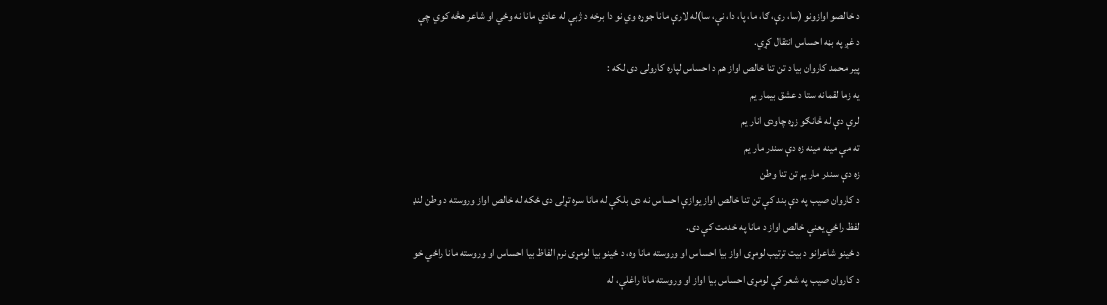د خالصو اوازونو (سا، رې، ګا، ما، پا، دا، نې، سا)له لارې مانا جوړه وي نو دا برخه د ژبې له عادي مانا نه وځي او شاعر هڅه کوي چې د غږ په بڼه احساس انتقال کړي.
پیر محمد کاروان بیا د تن تنا خالص اواز هم د احساس لپاره کارولی دی لکه :
یه زما لقمانه ستا د عشق بیمار یم
لرې دې له څانګو زړه چاودی انار یم
ته مې مینه مینه زه دې سندر مار یم
زه دې سندر مار یم تن تنا وطن
د کاروان صیب په دې بند کې تن تنا خالص اواز یوازې احساس نه دی بلکې له مانا سره تړلی دی ځکه له خالص اواز وروسته د وطن لنډ لفظ راځي یعنې خالص اواز د مانا په خدمت کې دی.
د ځینو شاعرانو د بیت ترتیب لومړی اواز بیا احساس او وروسته مانا وه، د ځینو بیا لومړی نرم الفاظ بیا احساس او وروسته مانا راځي خو د کاروان صیب په شعر کې لومړی احساس بیا اواز او وروسته مانا راغلې، له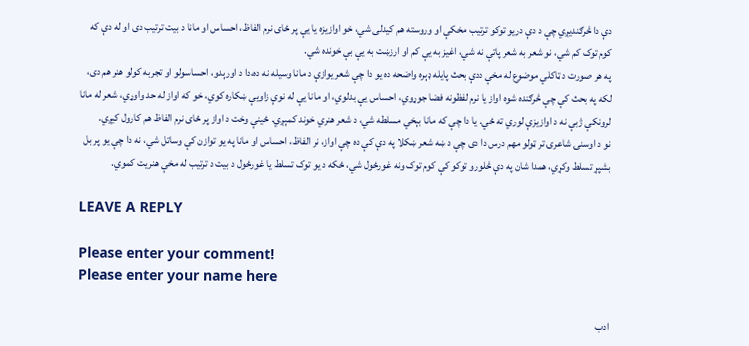دې دا څرګندیږي چې د دې دریو توکو ترتیب مخکې او وروسته هم کیدلی شي، خو اوازیزه یا یې پر ځای نرم الفاظ، احساس او مانا د بیت ترتیب دی او له دې که کوم توک کم شي، نو شعر به شعر پاتې نه شي، اغیز به یې کم او ارزښت به یې بې خونده شي.
په هر صورت د ټاکلي موضوع له مخې ددې بحث پایله ډېره واضحه ده یو دا چې شعر یوازې د مانا وسیله نه ده،دا د اورېدو، احساسولو او تجربه کولو هنر هم دی، لکه په بحث کې چې څرګنده شوه اواز یا نرم لفظونه فضا جوړوي، احساس یې بدلوي، او مانا یې له نوې زاویې ښکاره کوي، خو که اواز له حد واوړي، شعر له مانا لرونکې ژبې نه د اوازیزې لوري ته ځي. یا دا چې که مانا بېخي مسلطه شي، د شعر هنري خوند کمېږي. ځینې وخت د اواز پر ځای نرم الفاظ هم کارول کیږي.
نو د اوسنۍ شاعرۍ تر ټولو مهم درس دا دی چې د ښه شعر ښکلا په دې کې ده چې اواز، نر الفاظ، احساس او مانا په یو توازن کې وساتل شي، نه دا چې یو پر بل بشپړ تسلط وکړي، همدا شان په دې څلورو توکو کې کوم توک ونه غورځول شي، ځکه د یو توک تسلط یا غورځول د بیت د ترتیب له مخې هنریت کموي.

LEAVE A REPLY

Please enter your comment!
Please enter your name here

ادب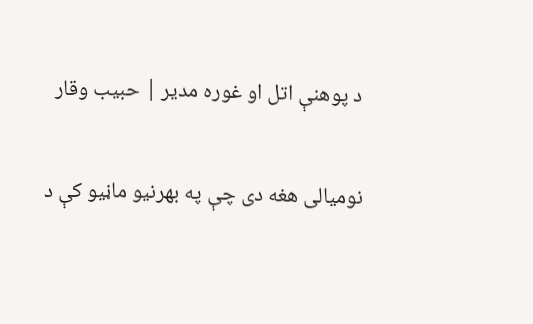د پوهنې اتل او غوره مدیر | حبیب وقار

نومیالی هغه دی چې په بهرنیو ماڼیو کې د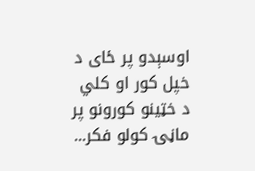اوسېدو پر ځای د خپل کور او کلي د خټینو کورونو پر ماڼۍ کولو فکر...